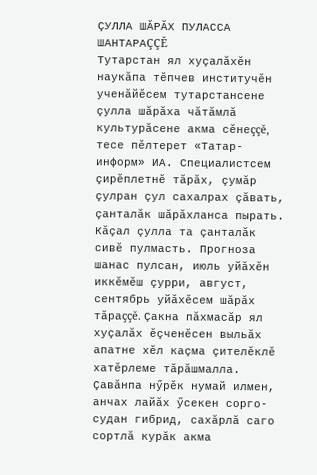ÇУЛЛА ШĂРĂХ ПУЛАССА ШАНТАРАÇÇĔ
Тутарстан ял хуçалăхĕн наукăпа тĕпчев институчĕн ученăйĕсем тутарстансене çулла шăрăха чăтăмлă культурăсене акма сĕнеççĕ, тесе пĕлтерет «Татар-информ» ИА. Специалистсем çирĕплетнĕ тăрăх, çумăр çулран çул сахалрах çăвать, çанталăк шăрăхланса пырать. Кăçал çулла та çанталăк сивĕ пулмасть. Прогноза шанас пулсан, июль уйăхĕн иккĕмĕш çурри, август, сентябрь уйăхĕсем шăрăх тăраççĕ. Çакна пăхмасăр ял хуçалăх ĕçченĕсен выльăх апатне хĕл каçма çителĕклĕ хатĕрлеме тăрăшмалла. Çавăнпа нӳрĕк нумай илмен, анчах лайăх ӳсекен сорго-судан гибрид, сахăрлă саго сортлă курăк акма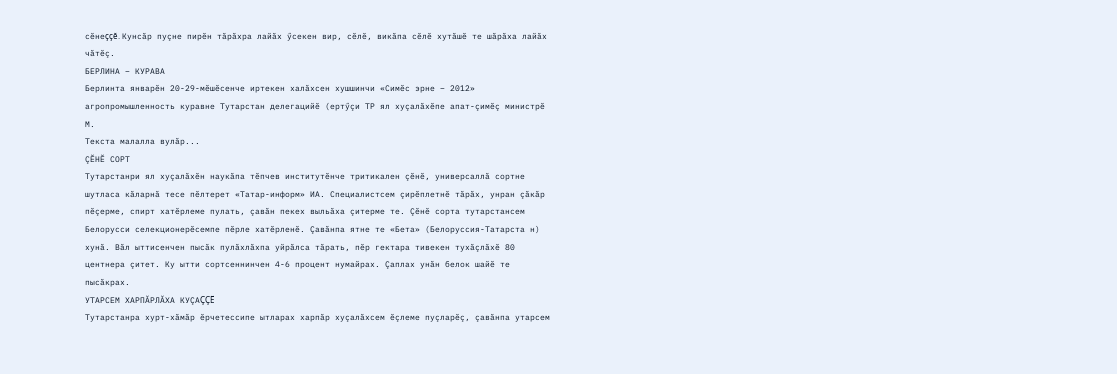сĕнеççĕ. Кунсăр пуçне пирĕн тăрăхра лайăх ӳсекен вир, сĕлĕ, викăпа сĕлĕ хутăшĕ те шăрăха лайăх чăтĕç.
БЕРЛИНА – КУРАВА
Берлинта январĕн 20-29-мĕшĕсенче иртекен халăхсен хушшинчи «Симĕс эрне – 2012» агропромышленность куравне Тутарстан делегацийĕ (ертӳçи ТР ял хуçалăхĕпе апат-çимĕç министрĕ М.
Текста малалла вулăр...
ÇĔНĔ СОРТ
Тутарстанри ял хуçалăхĕн наукăпа тĕпчев институтĕнче тритикален çĕнĕ, универсаллă сортне шутласа кăларнă тесе пĕлтерет «Татар-информ» ИА. Специалистсем çирĕплетнĕ тăрăх, унран çăкăр пĕçерме, спирт хатĕрлеме пулать, çавăн пекех выльăха çитерме те. Çĕнĕ сорта тутарстансем Белорусси селекционерĕсемпе пĕрле хатĕрленĕ. Çавăнпа ятне те «Бета» (Белоруссия-Татарста н) хунă. Вăл ыттисенчен пысăк пулăхлăхпа уйрăлса тăрать, пĕр гектара тивекен тухăçлăхĕ 80 центнера çитет. Ку ытти сортсеннинчен 4-6 процент нумайрах. Çаплах унăн белок шайĕ те пысăкрах.
УТАРСЕМ ХАРПĂРЛĂХА КУÇАÇÇĔ
Тутарстанра хурт-хăмăр ĕрчетессипе ытларах харпăр хуçалăхсем ĕçлеме пуçларĕç, çавăнпа утарсем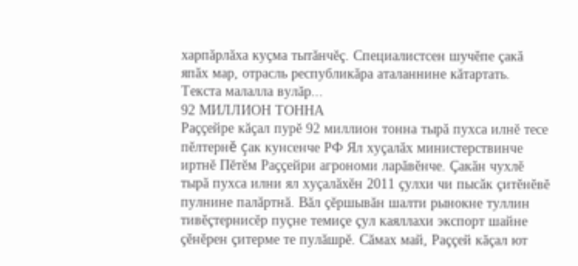харпăрлăха куçма тытăнчĕç. Специалистсен шучĕпе çакă япăх мар, отрасль республикăра аталаннине кăтартать.
Текста малалла вулăр...
92 МИЛЛИОН ТОННА
Раççейре кăçал пурĕ 92 миллион тонна тырă пухса илнĕ тесе пĕлтернĕ çак кунсенче РФ Ял хуçалăх министерствинче иртнĕ Пĕтĕм Раççейри агрономи ларăвĕнче. Çакăн чухлĕ тырă пухса илни ял хуçалăхĕн 2011 çулхи чи пысăк çитĕнĕвĕ пулнине палăртнă. Вăл çĕршывăн шалти рынокне туллин тивĕçтернисĕр пуçне темиçе çул каяллахи экспорт шайне çĕнĕрен çитерме те пулăшрĕ. Сăмах май, Раççей кăçал ют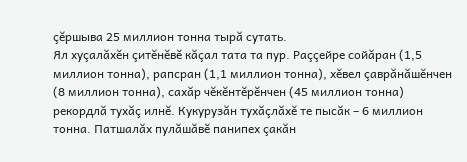çĕршыва 25 миллион тонна тырă сутать.
Ял хуçалăхĕн çитĕнĕвĕ кăçал тата та пур. Раççейре сойăран (1,5 миллион тонна), рапсран (1,1 миллион тонна), хĕвел çаврăнăшĕнчен (8 миллион тонна), сахăр чĕкĕнтĕрĕнчен (45 миллион тонна) рекордлă тухăç илнĕ. Кукурузăн тухăçлăхĕ те пысăк – 6 миллион тонна. Патшалăх пулăшăвĕ панипех çакăн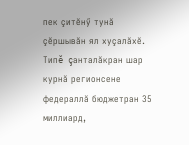пек çитĕнӳ тунă çĕршывăн ял хуçалăхĕ. Типĕ çанталăкран шар курнă регионсене федераллă бюджетран 35 миллиард,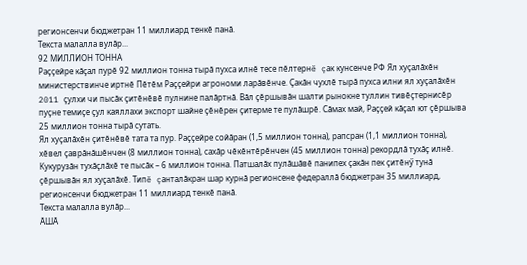регионсенчи бюджетран 11 миллиард тенкĕ панă.
Текста малалла вулăр...
92 МИЛЛИОН ТОННА
Раççейре кăçал пурĕ 92 миллион тонна тырă пухса илнĕ тесе пĕлтернĕ çак кунсенче РФ Ял хуçалăхĕн министерствинче иртнĕ Пĕтĕм Раççейри агрономи ларăвĕнче. Çакăн чухлĕ тырă пухса илни ял хуçалăхĕн 2011 çулхи чи пысăк çитĕнĕвĕ пулнине палăртнă. Вăл çĕршывăн шалти рынокне туллин тивĕçтернисĕр пуçне темиçе çул каяллахи экспорт шайне çĕнĕрен çитерме те пулăшрĕ. Сăмах май, Раççей кăçал ют çĕршыва 25 миллион тонна тырă сутать.
Ял хуçалăхĕн çитĕнĕвĕ тата та пур. Раççейре сойăран (1,5 миллион тонна), рапсран (1,1 миллион тонна), хĕвел çаврăнăшĕнчен (8 миллион тонна), сахăр чĕкĕнтĕрĕнчен (45 миллион тонна) рекордлă тухăç илнĕ. Кукурузăн тухăçлăхĕ те пысăк – 6 миллион тонна. Патшалăх пулăшăвĕ панипех çакăн пек çитĕнӳ тунă çĕршывăн ял хуçалăхĕ. Типĕ çанталăкран шар курнă регионсене федераллă бюджетран 35 миллиард, регионсенчи бюджетран 11 миллиард тенкĕ панă.
Текста малалла вулăр...
ĂШĂ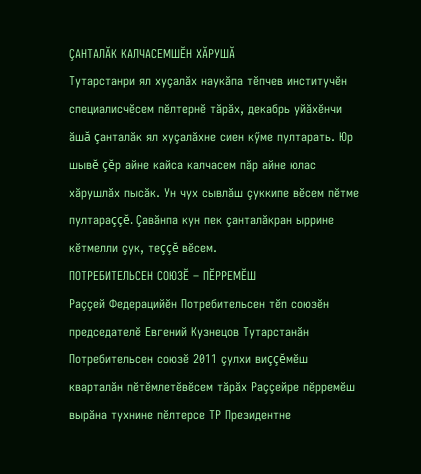ÇАНТАЛĂК КАЛЧАСЕМШĔН ХĂРУШĂ
Тутарстанри ял хуçалăх наукăпа тĕпчев институчĕн специалисчĕсем пĕлтернĕ тăрăх, декабрь уйăхĕнчи ăшă çанталăк ял хуçалăхне сиен кӳме пултарать. Юр шывĕ çĕр айне кайса калчасем пăр айне юлас хăрушлăх пысăк. Ун чух сывлăш çуккипе вĕсем пĕтме пултараççĕ. Çавăнпа кун пек çанталăкран ыррине кĕтмелли çук, теççĕ вĕсем.
ПОТРЕБИТЕЛЬСЕН СОЮЗĔ – ПĔРРЕМĔШ
Раççей Федерацийĕн Потребительсен тĕп союзĕн председателĕ Евгений Кузнецов Тутарстанăн Потребительсен союзĕ 2011 çулхи виççĕмĕш кварталăн пĕтĕмлетĕвĕсем тăрăх Раççейре пĕрремĕш вырăна тухнине пĕлтерсе ТР Президентне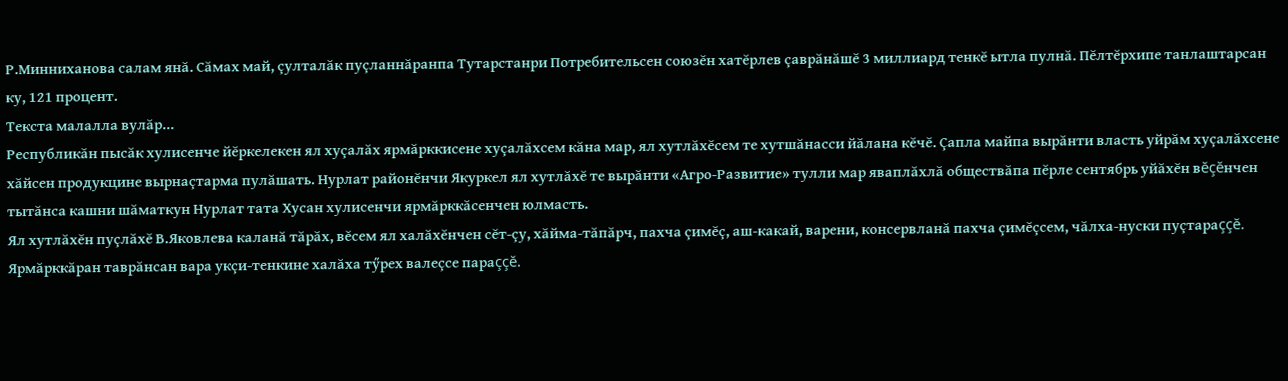Р.Минниханова салам янă. Сăмах май, çулталăк пуçланнăранпа Тутарстанри Потребительсен союзĕн хатĕрлев çаврăнăшĕ 3 миллиард тенкĕ ытла пулнă. Пĕлтĕрхипе танлаштарсан ку, 121 процент.
Текста малалла вулăр...
Республикăн пысăк хулисенче йĕркелекен ял хуçалăх ярмăрккисене хуçалăхсем кăна мар, ял хутлăхĕсем те хутшăнасси йăлана кĕчĕ. Çапла майпа вырăнти власть уйрăм хуçалăхсене хăйсен продукцине вырнаçтарма пулăшать. Нурлат районĕнчи Якуркел ял хутлăхĕ те вырăнти «Агро-Развитие» тулли мар яваплăхлă обществăпа пĕрле сентябрь уйăхĕн вĕçĕнчен тытăнса кашни шăматкун Нурлат тата Хусан хулисенчи ярмăрккăсенчен юлмасть.
Ял хутлăхĕн пуçлăхĕ В.Яковлева каланă тăрăх, вĕсем ял халăхĕнчен сĕт-çу, хăйма-тăпăрч, пахча çимĕç, аш-какай, варени, консервланă пахча çимĕçсем, чăлха-нуски пуçтараççĕ. Ярмăрккăран таврăнсан вара укçи-тенкине халăха тӳрех валеçсе параççĕ.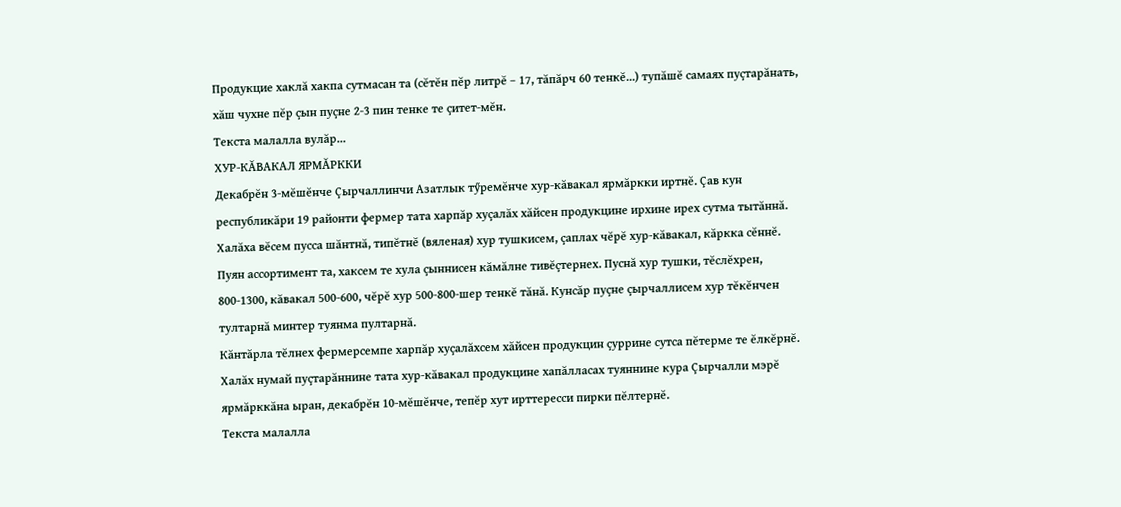Продукцие хаклă хакпа сутмасан та (сĕтĕн пĕр литрĕ – 17, тăпăрч 60 тенкĕ...) тупăшĕ самаях пуçтарăнать, хăш чухне пĕр çын пуçне 2-3 пин тенке те çитет-мĕн.
Текста малалла вулăр...
ХУР-КĂВАКАЛ ЯРМĂРККИ
Декабрĕн 3-мĕшĕнче Çырчаллинчи Азатлык тӳремĕнче хур-кăвакал ярмăркки иртнĕ. Çав кун республикăри 19 районти фермер тата харпăр хуçалăх хăйсен продукцине ирхине ирех сутма тытăннă. Халăха вĕсем пусса шăнтнă, типĕтнĕ (вяленая) хур тушкисем, çаплах чĕрĕ хур-кăвакал, кăркка сĕннĕ. Пуян ассортимент та, хаксем те хула çыннисен кăмăлне тивĕçтернех. Пуснă хур тушки, тĕслĕхрен, 800-1300, кăвакал 500-600, чĕрĕ хур 500-800-шер тенкĕ тăнă. Кунсăр пуçне çырчаллисем хур тĕкĕнчен тултарнă минтер туянма пултарнă.
Кăнтăрла тĕлнех фермерсемпе харпăр хуçалăхсем хăйсен продукцин çуррине сутса пĕтерме те ĕлкĕрнĕ. Халăх нумай пуçтарăннине тата хур-кăвакал продукцине хапăлласах туяннине кура Çырчалли мэрĕ ярмăрккăна ыран, декабрĕн 10-мĕшĕнче, тепĕр хут ирттересси пирки пĕлтернĕ.
Текста малалла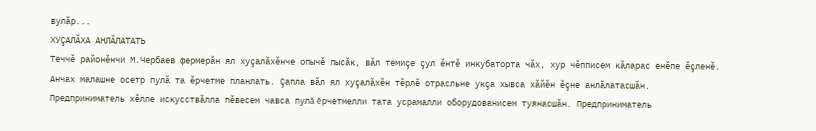вулăр...
ХУÇАЛĂХА АНЛĂЛАТАТЬ
Теччĕ районĕнчи М.Чербаев фермерăн ял хуçалăхĕнче опычĕ пысăк, вăл темиçе çул ĕнтĕ инкубаторта чăх, хур чĕпписем кăларас енĕпе ĕçленĕ. Анчах малашне осетр пулă та ĕрчетме планлать. Çапла вăл ял хуçалăхĕн тĕрлĕ отрасльне укçа хывса хăйĕн ĕçне анлăлатасшăн. Предприниматель хĕлле искусствăлла пĕвесем чавса пулă ĕрчетмелли тата усрамалли оборудованисем туянасшăн. Предприниматель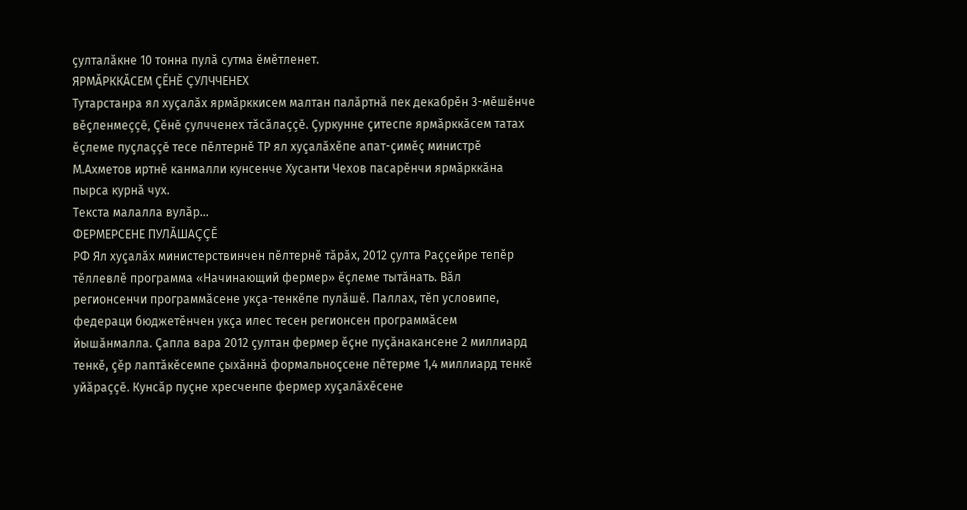çулталăкне 10 тонна пулă сутма ĕмĕтленет.
ЯРМĂРККĂСЕМ ÇĔНĔ ÇУЛЧЧЕНЕХ
Тутарстанра ял хуçалăх ярмăрккисем малтан палăртнă пек декабрĕн 3-мĕшĕнче вĕçленмеççĕ, Çĕнĕ çулчченех тăсăлаççĕ. Çуркунне çитеспе ярмăрккăсем татах ĕçлеме пуçлаççĕ тесе пĕлтернĕ ТР ял хуçалăхĕпе апат-çимĕç министрĕ М.Ахметов иртнĕ канмалли кунсенче Хусанти Чехов пасарĕнчи ярмăрккăна пырса курнă чух.
Текста малалла вулăр...
ФЕРМЕРСЕНЕ ПУЛĂШАÇÇĔ
РФ Ял хуçалăх министерствинчен пĕлтернĕ тăрăх, 2012 çулта Раççейре тепĕр тĕллевлĕ программа «Начинающий фермер» ĕçлеме тытăнать. Вăл регионсенчи программăсене укçа-тенкĕпе пулăшĕ. Паллах, тĕп условипе, федераци бюджетĕнчен укçа илес тесен регионсен программăсем йышăнмалла. Çапла вара 2012 çултан фермер ĕçне пуçăнакансене 2 миллиард тенкĕ, çĕр лаптăкĕсемпе çыхăннă формальноçсене пĕтерме 1,4 миллиард тенкĕ уйăраççĕ. Кунсăр пуçне хресченпе фермер хуçалăхĕсене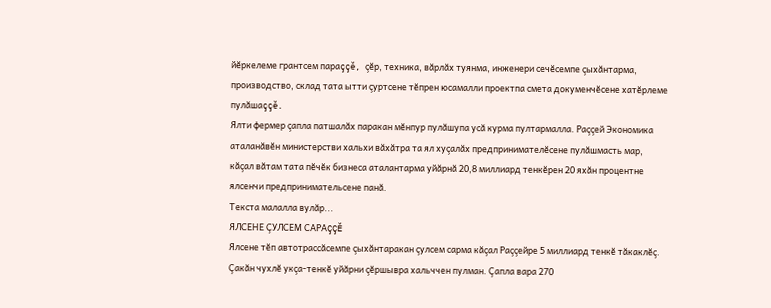йĕркелеме грантсем параççĕ, çĕр, техника, вăрлăх туянма, инженери сечĕсемпе çыхăнтарма, производство, склад тата ытти çуртсене тĕпрен юсамалли проектпа смета докуменчĕсене хатĕрлеме пулăшаççĕ.
Ялти фермер çапла патшалăх паракан мĕнпур пулăшупа усă курма пултармалла. Раççей Экономика аталанăвĕн министерстви хальхи вăхăтра та ял хуçалăх предпринимателĕсене пулăшмасть мар, кăçал вăтам тата пĕчĕк бизнеса аталантарма уйăрнă 20,8 миллиард тенкĕрен 20 яхăн процентне ялсенчи предпринимательсене панă.
Текста малалла вулăр...
ЯЛСЕНЕ ÇУЛСЕМ САРАÇÇĔ
Ялсене тĕп автотрассăсемпе çыхăнтаракан çулсем сарма кăçал Раççейре 5 миллиард тенкĕ тăкаклĕç. Çакăн чухлĕ укçа-тенкĕ уйăрни çĕршывра хальччен пулман. Çапла вара 270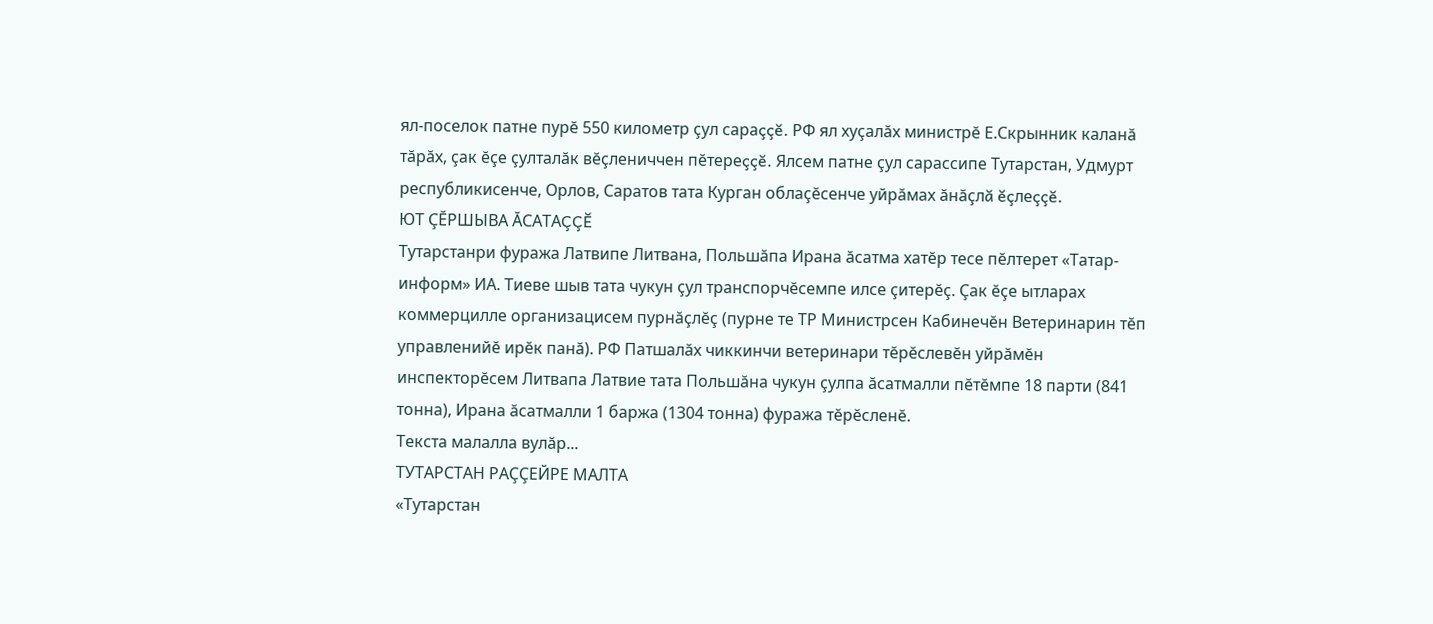ял-поселок патне пурĕ 550 километр çул сараççĕ. РФ ял хуçалăх министрĕ Е.Скрынник каланă тăрăх, çак ĕçе çулталăк вĕçлениччен пĕтереççĕ. Ялсем патне çул сарассипе Тутарстан, Удмурт республикисенче, Орлов, Саратов тата Курган облаçĕсенче уйрăмах ăнăçлă ĕçлеççĕ.
ЮТ ÇĔРШЫВА ĂСАТАÇÇĔ
Тутарстанри фуража Латвипе Литвана, Польшăпа Ирана ăсатма хатĕр тесе пĕлтерет «Татар-информ» ИА. Тиеве шыв тата чукун çул транспорчĕсемпе илсе çитерĕç. Çак ĕçе ытларах коммерцилле организацисем пурнăçлĕç (пурне те ТР Министрсен Кабинечĕн Ветеринарин тĕп управленийĕ ирĕк панă). РФ Патшалăх чиккинчи ветеринари тĕрĕслевĕн уйрăмĕн инспекторĕсем Литвапа Латвие тата Польшăна чукун çулпа ăсатмалли пĕтĕмпе 18 парти (841 тонна), Ирана ăсатмалли 1 баржа (1304 тонна) фуража тĕрĕсленĕ.
Текста малалла вулăр...
ТУТАРСТАН РАÇÇЕЙРЕ МАЛТА
«Тутарстан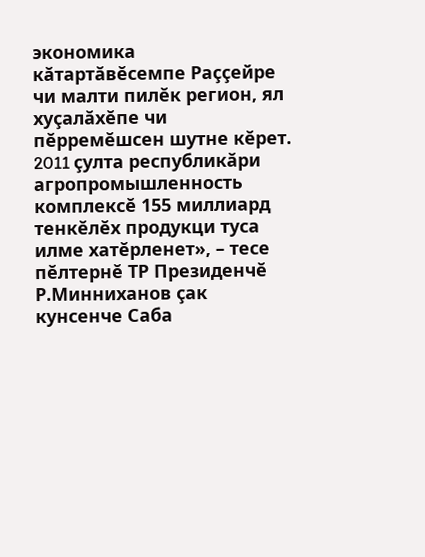экономика кăтартăвĕсемпе Раççейре чи малти пилĕк регион, ял хуçалăхĕпе чи пĕрремĕшсен шутне кĕрет. 2011 çулта республикăри агропромышленность комплексĕ 155 миллиард тенкĕлĕх продукци туса илме хатĕрленет», – тесе пĕлтернĕ ТР Президенчĕ Р.Минниханов çак кунсенче Саба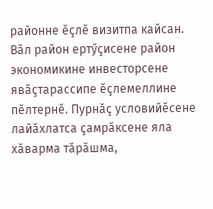районне ĕçлĕ визитпа кайсан. Вăл район ертӳçисене район экономикине инвесторсене явăçтарассипе ĕçлемеллине пĕлтернĕ. Пурнăç условийĕсене лайăхлатса çамрăксене яла хăварма тăрăшма,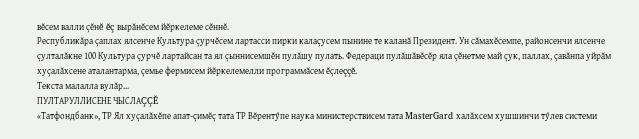вĕсем валли çĕнĕ ĕç вырăнĕсем йĕркелеме сĕннĕ.
Республикăра çаплах ялсенче Культура çурчĕсем лартасси пирки калаçусем пынине те каланă Президент. Ун сăмахĕсемпе, районсенчи ялсенче çулталăкне 100 Культура çурчĕ лартайсан та ял çыннисемшĕн пулăшу пулать. Федераци пулăшăвĕсĕр яла çĕнетме май çук, паллах, çавăнпа уйрăм хуçалăхсене аталантарма, çемье фермисем йĕркелемелли программăсем ĕçлеççĕ.
Текста малалла вулăр...
ПУЛТАРУЛЛИСЕНЕ ЧЫСЛАÇÇĔ
«Татфондбанк», ТР Ял хуçалăхĕпе апат-çимĕç тата ТР Вĕрентӳпе наука министерствисем тата MasterGard халăхсем хушшинчи тӳлев системи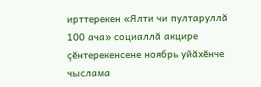ирттерекен «Ялти чи пултаруллă 100 ача» социаллă акцире çĕнтерекенсене ноябрь уйăхĕнче чыслама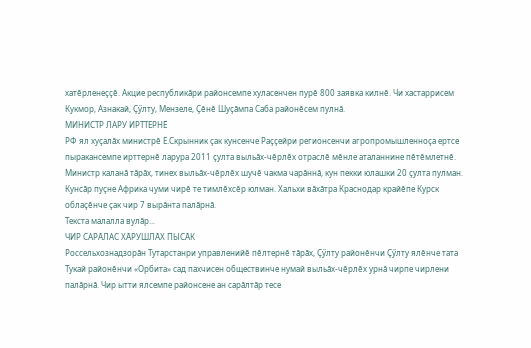хатĕрленеççĕ. Акцие республикăри районсемпе хуласенчен пурĕ 800 заявка килнĕ. Чи хастаррисем Кукмор, Азнакай, Çӳлту, Мензеле, Çĕнĕ Шуçăмпа Саба районĕсем пулнă.
МИНИСТР ЛАРУ ИРТТЕРНĔ
РФ ял хуçалăх министрĕ Е.Скрынник çак кунсенче Раççейри регионсенчи агропромышленноçа ертсе пыракансемпе ирттернĕ ларура 2011 çулта выльăх-чĕрлĕх отраслĕ мĕнле аталаннине пĕтĕмлетнĕ. Министр каланă тăрăх, тинех выльăх-чĕрлĕх шучĕ чакма чарăннă, кун пекки юлашки 20 çулта пулман. Кунсăр пуçне Африка чуми чирĕ те тимлĕхсĕр юлман. Хальхи вăхăтра Краснодар крайĕпе Курск облаçĕнче çак чир 7 вырăнта палăрнă.
Текста малалла вулăр...
ЧИР САРĂЛАС ХĂРУШЛĂХ ПЫСĂК
Россельхознадзорăн Тутарстанри управленийĕ пĕлтернĕ тăрăх, Çӳлту районĕнчи Çӳлту ялĕнче тата Тукай районĕнчи «Орбита» сад пахчисен обществинче нумай выльăх-чĕрлĕх урнă чирпе чирлени палăрнă. Чир ытти ялсемпе районсене ан сарăлтăр тесе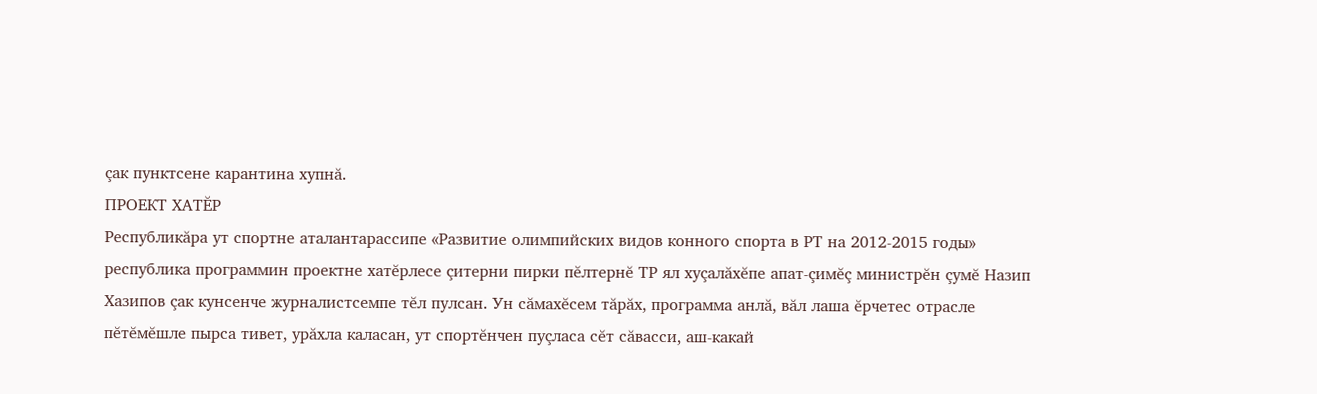çак пунктсене карантина хупнă.
ПРОЕКТ ХАТĔР
Республикăра ут спортне аталантарассипе «Развитие олимпийских видов конного спорта в РТ на 2012-2015 годы» республика программин проектне хатĕрлесе çитерни пирки пĕлтернĕ ТР ял хуçалăхĕпе апат-çимĕç министрĕн çумĕ Назип Хазипов çак кунсенче журналистсемпе тĕл пулсан. Ун сăмахĕсем тăрăх, программа анлă, вăл лаша ĕрчетес отрасле пĕтĕмĕшле пырса тивет, урăхла каласан, ут спортĕнчен пуçласа сĕт сăвасси, аш-какай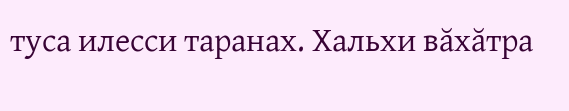туса илесси таранах. Хальхи вăхăтра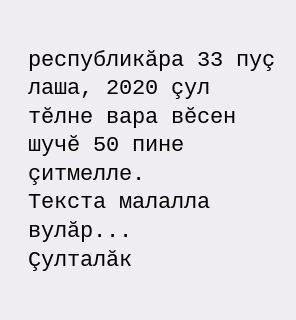республикăра 33 пуç лаша, 2020 çул тĕлне вара вĕсен шучĕ 50 пине çитмелле.
Текста малалла вулăр...
Çулталăк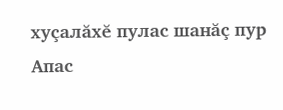хуçалăхĕ пулас шанăç пур
Апас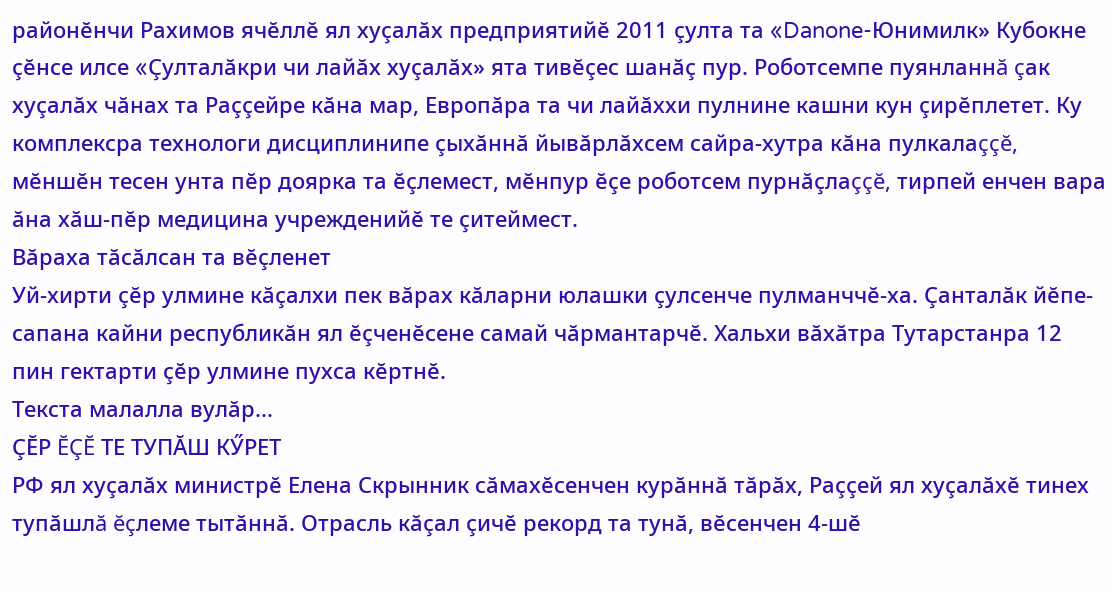районĕнчи Рахимов ячĕллĕ ял хуçалăх предприятийĕ 2011 çулта та «Danone-Юнимилк» Кубокне çĕнсе илсе «Çулталăкри чи лайăх хуçалăх» ята тивĕçес шанăç пур. Роботсемпе пуянланнă çак хуçалăх чăнах та Раççейре кăна мар, Европăра та чи лайăххи пулнине кашни кун çирĕплетет. Ку комплексра технологи дисциплинипе çыхăннă йывăрлăхсем сайра-хутра кăна пулкалаççĕ, мĕншĕн тесен унта пĕр доярка та ĕçлемест, мĕнпур ĕçе роботсем пурнăçлаççĕ, тирпей енчен вара ăна хăш-пĕр медицина учрежденийĕ те çитеймест.
Вăраха тăсăлсан та вĕçленет
Уй-хирти çĕр улмине кăçалхи пек вăрах кăларни юлашки çулсенче пулманччĕ-ха. Çанталăк йĕпе-сапана кайни республикăн ял ĕçченĕсене самай чăрмантарчĕ. Хальхи вăхăтра Тутарстанра 12 пин гектарти çĕр улмине пухса кĕртнĕ.
Текста малалла вулăр...
ÇĔР ĔÇĔ ТЕ ТУПĂШ КӲРЕТ
РФ ял хуçалăх министрĕ Елена Скрынник сăмахĕсенчен курăннă тăрăх, Раççей ял хуçалăхĕ тинех тупăшлă ĕçлеме тытăннă. Отрасль кăçал çичĕ рекорд та тунă, вĕсенчен 4-шĕ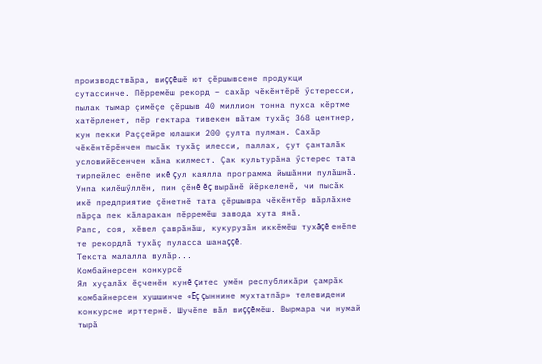производствăра, виççĕшĕ ют çĕршывсене продукци сутассинче. Пĕрремĕш рекорд – сахăр чĕкĕнтĕрĕ ӳстересси, пылак тымар çимĕçе çĕршыв 40 миллион тонна пухса кĕртме хатĕрленет, пĕр гектара тивекен вăтам тухăç 368 центнер, кун пекки Раççейре юлашки 200 çулта пулман. Сахăр чĕкĕнтĕрĕнчен пысăк тухăç илесси, паллах, çут çанталăк условийĕсенчен кăна килмест. Çак культурăна ӳстерес тата тирпейлес енĕпе икĕ çул каялла программа йышăнни пулăшнă. Унпа килĕшӳллĕн, пин çĕнĕ ĕç вырăнĕ йĕркеленĕ, чи пысăк икĕ предприятие çĕнетнĕ тата çĕршывра чĕкĕнтĕр вăрлăхне пăрçа пек кăларакан пĕрремĕш завода хута янă.
Рапс, соя, хĕвел çаврăнăш, кукурузăн иккĕмĕш тухăçĕ енĕпе те рекордлă тухăç пуласса шанаççĕ.
Текста малалла вулăр...
Комбайнерсен конкурсĕ
Ял хуçалăх ĕçченĕн кунĕ çитес умĕн республикăри çамрăк комбайнерсен хушшинче «Ĕç çыннине мухтатпăр» телевидени конкурсне ирттернĕ. Шучĕпе вăл виççĕмĕш. Вырмара чи нумай тырă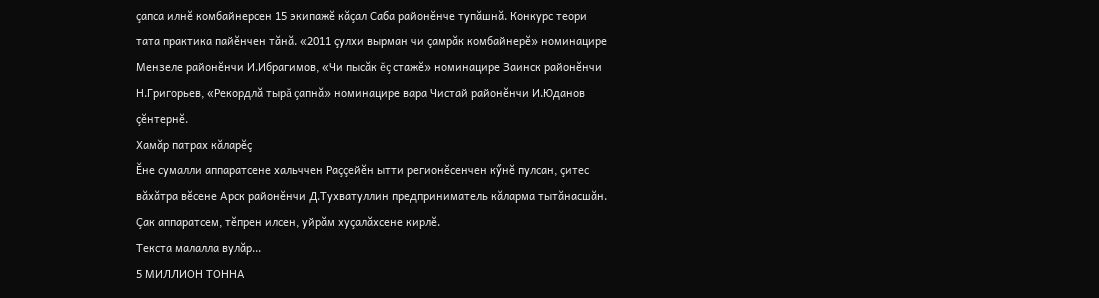çапса илнĕ комбайнерсен 15 экипажĕ кăçал Саба районĕнче тупăшнă. Конкурс теори тата практика пайĕнчен тăнă. «2011 çулхи вырман чи çамрăк комбайнерĕ» номинацире Мензеле районĕнчи И.Ибрагимов, «Чи пысăк ĕç стажĕ» номинацире Заинск районĕнчи Н.Григорьев, «Рекордлă тырă çапнă» номинацире вара Чистай районĕнчи И.Юданов çĕнтернĕ.
Хамăр патрах кăларĕç
Ĕне сумалли аппаратсене хальччен Раççейĕн ытти регионĕсенчен кӳнĕ пулсан, çитес вăхăтра вĕсене Арск районĕнчи Д.Тухватуллин предприниматель кăларма тытăнасшăн. Çак аппаратсем, тĕпрен илсен, уйрăм хуçалăхсене кирлĕ.
Текста малалла вулăр...
5 МИЛЛИОН ТОННА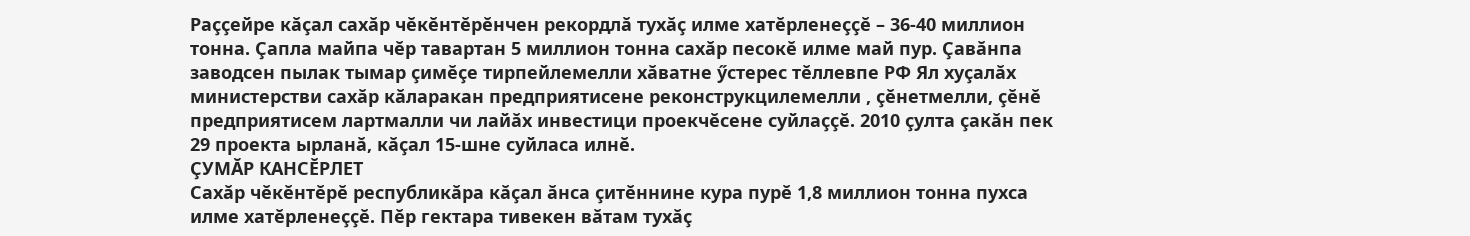Раççейре кăçал сахăр чĕкĕнтĕрĕнчен рекордлă тухăç илме хатĕрленеççĕ – 36-40 миллион тонна. Çапла майпа чĕр тавартан 5 миллион тонна сахăр песокĕ илме май пур. Çавăнпа заводсен пылак тымар çимĕçе тирпейлемелли хăватне ӳстерес тĕллевпе РФ Ял хуçалăх министерстви сахăр кăларакан предприятисене реконструкцилемелли , çĕнетмелли, çĕнĕ предприятисем лартмалли чи лайăх инвестици проекчĕсене суйлаççĕ. 2010 çулта çакăн пек 29 проекта ырланă, кăçал 15-шне суйласа илнĕ.
ÇУМĂР КАНСĔРЛЕТ
Сахăр чĕкĕнтĕрĕ республикăра кăçал ăнса çитĕннине кура пурĕ 1,8 миллион тонна пухса илме хатĕрленеççĕ. Пĕр гектара тивекен вăтам тухăç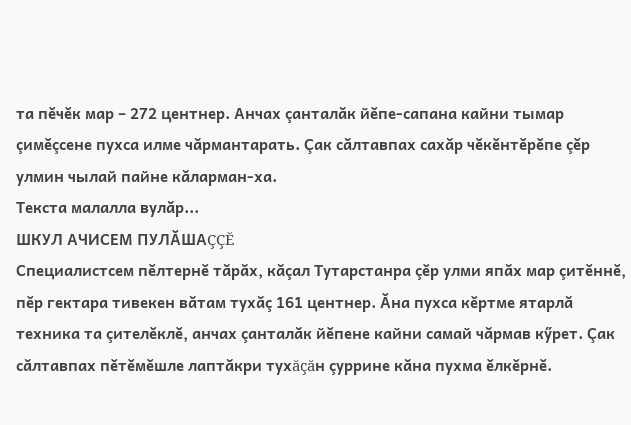та пĕчĕк мар – 272 центнер. Анчах çанталăк йĕпе-сапана кайни тымар çимĕçсене пухса илме чăрмантарать. Çак сăлтавпах сахăр чĕкĕнтĕрĕпе çĕр улмин чылай пайне кăларман-ха.
Текста малалла вулăр...
ШКУЛ АЧИСЕМ ПУЛĂШАÇÇĔ
Специалистсем пĕлтернĕ тăрăх, кăçал Тутарстанра çĕр улми япăх мар çитĕннĕ, пĕр гектара тивекен вăтам тухăç 161 центнер. Ăна пухса кĕртме ятарлă техника та çителĕклĕ, анчах çанталăк йĕпене кайни самай чăрмав кӳрет. Çак сăлтавпах пĕтĕмĕшле лаптăкри тухăçăн çуррине кăна пухма ĕлкĕрнĕ.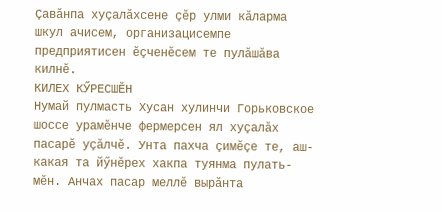Çавăнпа хуçалăхсене çĕр улми кăларма шкул ачисем, организацисемпе предприятисен ĕçченĕсем те пулăшăва килнĕ.
КИЛЕХ КӲРЕСШĔН
Нумай пулмасть Хусан хулинчи Горьковское шоссе урамĕнче фермерсен ял хуçалăх пасарĕ уçăлчĕ. Унта пахча çимĕçе те, аш-какая та йӳнĕрех хакпа туянма пулать-мĕн. Анчах пасар меллĕ вырăнта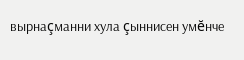вырнаçманни хула çыннисен умĕнче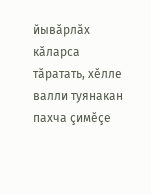йывăрлăх кăларса тăратать, хĕлле валли туянакан пахча çимĕçе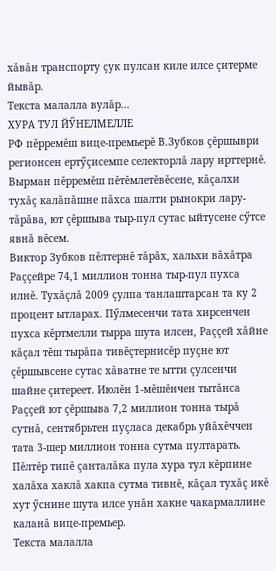хăвăн транспорту çук пулсан киле илсе çитерме йывăр.
Текста малалла вулăр...
ХУРА ТУЛ ЙӲНЕЛМЕЛЛЕ
РФ пĕрремĕш вице-премьерĕ В.Зубков çĕршыври регионсен ертӳçисемпе селекторлă лару ирттернĕ. Вырман пĕрремĕш пĕтĕмлетĕвĕсене, кăçалхи тухăç калăпăшне пăхса шалти рынокри лару-тăрăва, ют çĕршыва тыр-пул сутас ыйтусене сӳтсе явнă вĕсем.
Виктор Зубков пĕлтернĕ тăрăх, хальхи вăхăтра Раççейре 74,1 миллион тонна тыр-пул пухса илнĕ. Тухăçлă 2009 çулпа танлаштарсан та ку 2 процент ытларах. Пӳлмесенчи тата хирсенчен пухса кĕртмелли тырра шута илсен, Раççей хăйне кăçал тĕш тырăпа тивĕçтернисĕр пуçне ют çĕршывсене сутас хăватне те ытти çулсенчи шайне çитереет. Июлĕн 1-мĕшĕнчен тытăнса Раççей ют çĕршыва 7,2 миллион тонна тырă сутнă, сентябрьтен пуçласа декабрь уйăхĕччен тата 3-шер миллион тонна сутма пултарать.
Пĕлтĕр типĕ çанталăка пула хура тул кĕрпине халăха хаклă хакпа сутма тивнĕ, кăçал тухăç икĕ хут ӳснине шута илсе унăн хакне чакармаллине каланă вице-премьер.
Текста малалла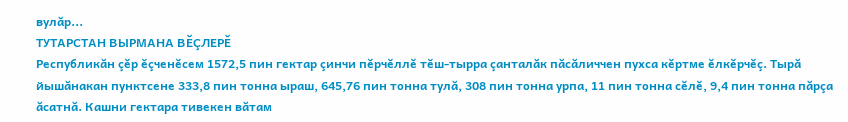вулăр...
ТУТАРСТАН ВЫРМАНА ВĔÇЛЕРĔ
Республикăн çĕр ĕçченĕсем 1572,5 пин гектар çинчи пĕрчĕллĕ тĕш-тырра çанталăк пăсăличчен пухса кĕртме ĕлкĕрчĕç. Тырă йышăнакан пунктсене 333,8 пин тонна ыраш, 645,76 пин тонна тулă, 308 пин тонна урпа, 11 пин тонна сĕлĕ, 9,4 пин тонна пăрçа ăсатнă. Кашни гектара тивекен вăтам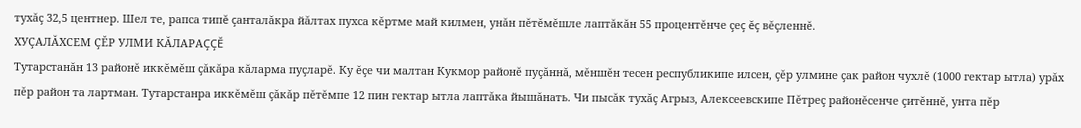тухăç 32,5 центнер. Шел те, рапса типĕ çанталăкра йăлтах пухса кĕртме май килмен, унăн пĕтĕмĕшле лаптăкăн 55 процентĕнче çеç ĕç вĕçленнĕ.
ХУÇАЛĂХСЕМ ÇĔР УЛМИ КĂЛАРАÇÇĔ
Тутарстанăн 13 районĕ иккĕмĕш çăкăра кăларма пуçларĕ. Ку ĕçе чи малтан Кукмор районĕ пуçăннă, мĕншĕн тесен республикипе илсен, çĕр улмине çак район чухлĕ (1000 гектар ытла) урăх пĕр район та лартман. Тутарстанра иккĕмĕш çăкăр пĕтĕмпе 12 пин гектар ытла лаптăка йышăнать. Чи пысăк тухăç Агрыз, Алексеевскипе Пĕтреç районĕсенче çитĕннĕ, унта пĕр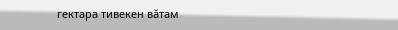гектара тивекен вăтам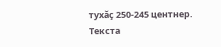тухăç 250-245 центнер.
Текста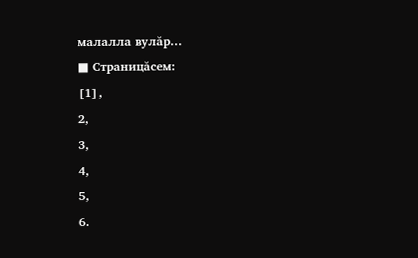малалла вулăр...
■ Страницăсем:
[1],
2,
3,
4,
5,
6.